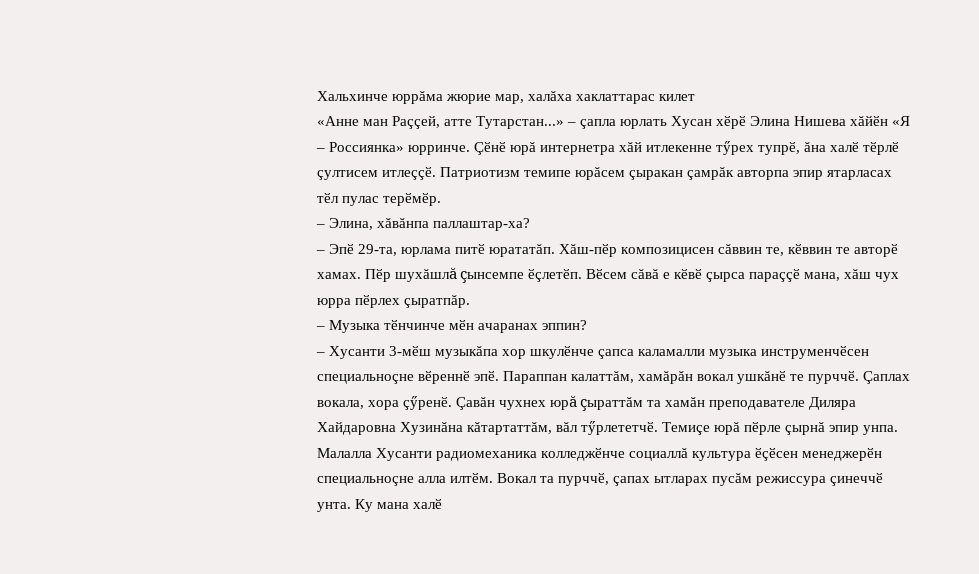Хальхинче юррăма жюрие мар, халăха хаклаттарас килет
«Анне ман Раççей, атте Тутарстан...» – çапла юрлать Хусан хӗрӗ Элина Нишева хăйӗн «Я – Россиянка» юрринче. Çӗнӗ юрă интернетра хăй итлекенне тӳрех тупрӗ, ăна халӗ тӗрлӗ çултисем итлеççӗ. Патриотизм темипе юрăсем çыракан çамрăк авторпа эпир ятарласах тӗл пулас терӗмӗр.
– Элина, хăвăнпа паллаштар-ха?
– Эпӗ 29-та, юрлама питӗ юрататăп. Хăш-пӗр композицисен сăввин те, кӗввин те авторӗ хамах. Пӗр шухăшлă çынсемпе ӗçлетӗп. Вӗсем сăвă е кӗвӗ çырса параççӗ мана, хăш чух юрра пӗрлех çыратпăр.
– Музыка тӗнчинче мӗн ачаранах эппин?
– Хусанти 3-мӗш музыкăпа хор шкулӗнче çапса каламалли музыка инструменчӗсен специальноçне вӗреннӗ эпӗ. Параппан калаттăм, хамăрăн вокал ушкăнӗ те пурччӗ. Çаплах вокала, хора çӳренӗ. Çавăн чухнех юрă çыраттăм та хамăн преподавателе Диляра Хайдаровна Хузинăна кăтартаттăм, вăл тӳрлететчӗ. Темиçе юрă пӗрле çырнă эпир унпа. Малалла Хусанти радиомеханика колледжӗнче социаллă культура ӗçӗсен менеджерӗн специальноçне алла илтӗм. Вокал та пурччӗ, çапах ытларах пусăм режиссура çинеччӗ унта. Ку мана халӗ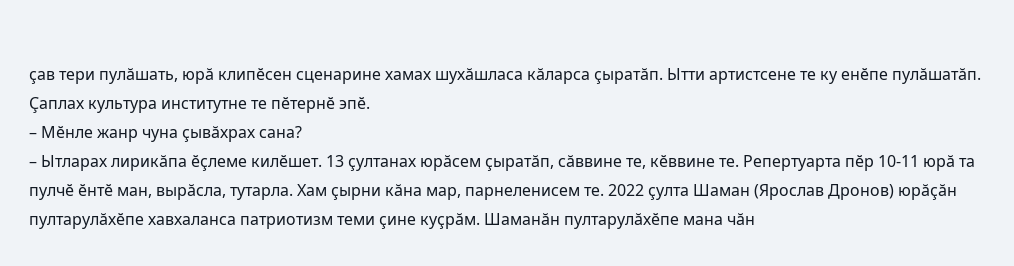çав тери пулăшать, юрă клипӗсен сценарине хамах шухăшласа кăларса çыратăп. Ытти артистсене те ку енӗпе пулăшатăп. Çаплах культура институтне те пӗтернӗ эпӗ.
– Мӗнле жанр чуна çывăхрах сана?
– Ытларах лирикăпа ӗçлеме килӗшет. 13 çултанах юрăсем çыратăп, сăввине те, кӗввине те. Репертуарта пӗр 10-11 юрă та пулчӗ ӗнтӗ ман, вырăсла, тутарла. Хам çырни кăна мар, парнеленисем те. 2022 çулта Шаман (Ярослав Дронов) юрăçăн пултарулăхӗпе хавхаланса патриотизм теми çине куçрăм. Шаманăн пултарулăхӗпе мана чăн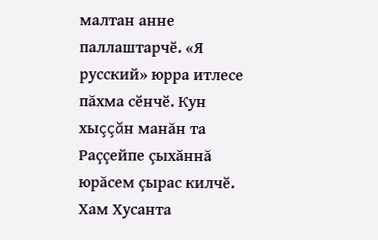малтан анне паллаштарчӗ. «Я русский» юрра итлесе пăхма сӗнчӗ. Кун хыççăн манăн та Раççейпе çыхăннă юрăсем çырас килчӗ. Хам Хусанта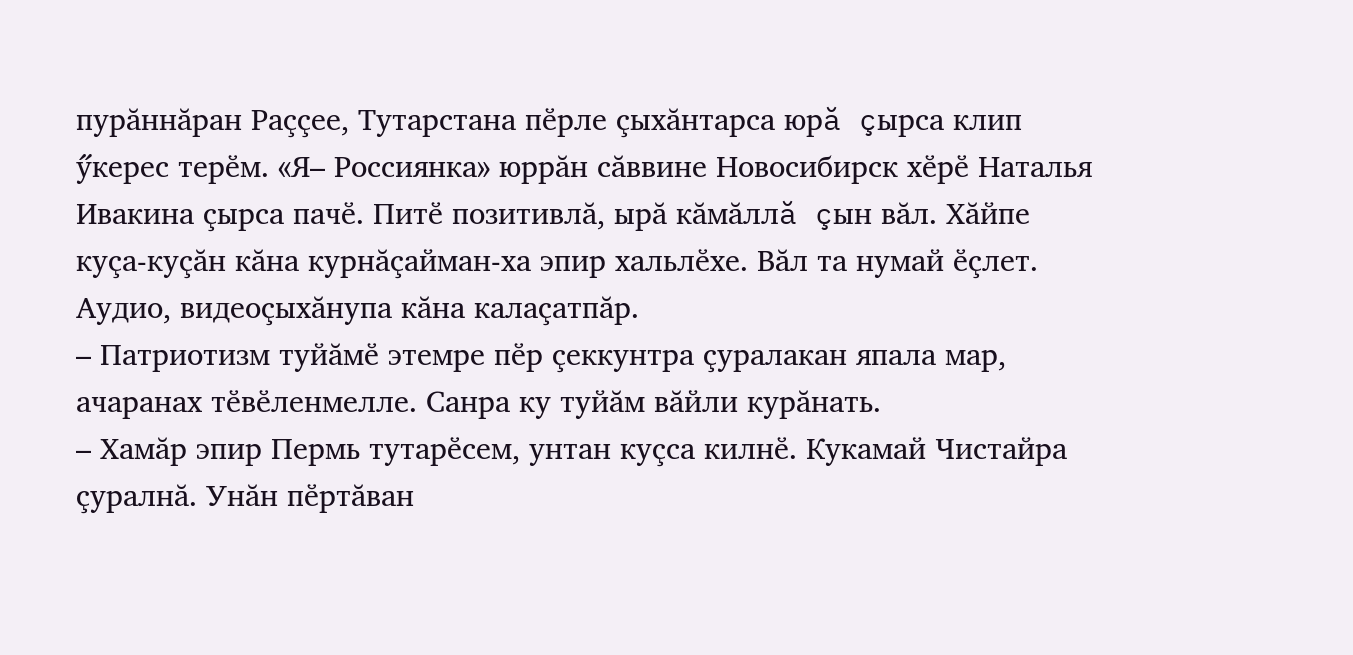пурăннăран Раççее, Тутарстана пӗрле çыхăнтарса юрă çырса клип ӳкерес терӗм. «Я– Россиянка» юррăн сăввине Новосибирск хӗрӗ Наталья Ивакина çырса пачӗ. Питӗ позитивлă, ырă кăмăллă çын вăл. Хăйпе куçа-куçăн кăна курнăçайман-ха эпир хальлӗхе. Вăл та нумай ӗçлет. Аудио, видеоçыхăнупа кăна калаçатпăр.
– Патриотизм туйăмӗ этемре пӗр çеккунтра çуралакан япала мар, ачаранах тӗвӗленмелле. Санра ку туйăм вăйли курăнать.
– Хамăр эпир Пермь тутарӗсем, унтан куçса килнӗ. Кукамай Чистайра çуралнă. Унăн пӗртăван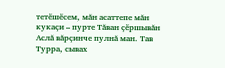тетӗшӗсем, мăн асаттепе мăн кукаçи – пурте Тăван çӗршывăн Аслă вăрçинче пулнă ман. Тав Турра, сывах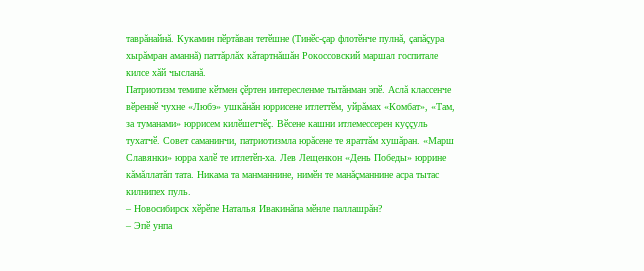таврăнайнă. Кукамин пӗртăван тетӗшне (Тинӗс-çар флотӗнче пулнă, çапăçура хырăмран аманнă) паттăрлăх кăтартнăшăн Рокоссовский маршал госпитале килсе хăй чысланă.
Патриотизм темипе кӗтмен çӗртен интересленме тытăнман эпӗ. Аслă классенче вӗреннӗ чухне «Любэ» ушкăнăн юррисене итлеттӗм, уйрăмах «Комбат», «Там, за туманами» юррисем килӗшетчӗç. Вӗсене кашни итлемессерен куççуль тухатчӗ. Совет саманинчи, патриотизмла юрăсене те яраттăм хушăран. «Марш Славянки» юрра халӗ те итлетӗп-ха. Лев Лещенкон «День Победы» юррине кăмăллатăп тата. Никама та манманнине, нимӗн те манăçманнине асра тытас килнипех пуль.
– Новосибирск хӗрӗпе Наталья Ивакинăпа мӗнле паллашрăн?
– Эпӗ унпа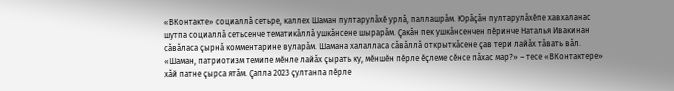«ВКонтакте» социаллă сетьре, каллех Шаман пултарулăхӗ урлă, паллашрăм. Юрăçăн пултарулăхӗпе хавхаланас шутпа социаллă сетьсенче тематикăллă ушкăнсене шырарăм. Çакăн пек ушкăнсенчен пӗринче Наталья Ивакинан сăвăласа çырнă комментарине вуларăм. Шамана халалласа сăвăллă открыткăсене çав тери лайăх тăвать вăл. «Шаман, патриотизм темипе мӗнле лайăх çырать ку, мӗншӗн пӗрле ӗçлеме сӗнсе пăхас мар?» – тесе «ВКонтактере» хăй патне çырса ятăм. Çапла 2023 çултанпа пӗрле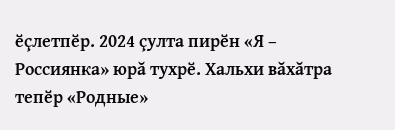ӗçлетпӗр. 2024 çулта пирӗн «Я – Россиянка» юрă тухрӗ. Хальхи вăхăтра тепӗр «Родные»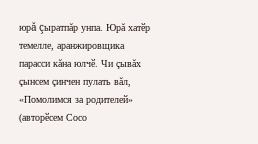юрă çыратпăр унпа. Юрă хатӗр темелле, аранжировщика парасси кăна юлчӗ. Чи çывăх çынсем çинчен пулать вăл, «Помолимся за родителей» (авторӗсем Сосо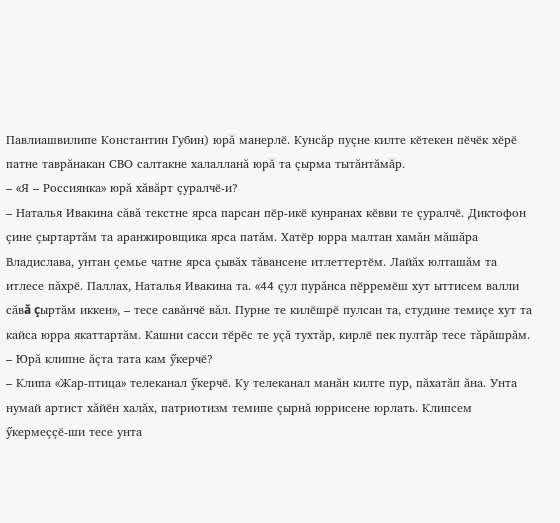Павлиашвилипе Константин Губин) юрă манерлӗ. Кунсăр пуçне килте кӗтекен пӗчӗк хӗрӗ патне таврăнакан СВО салтакне халалланă юрă та çырма тытăнтăмăр.
– «Я – Россиянка» юрă хăвăрт çуралчӗ-и?
– Наталья Ивакина сăвă текстне ярса парсан пӗр-икӗ кунранах кӗвви те çуралчӗ. Диктофон çине çыртартăм та аранжировщика ярса патăм. Хатӗр юрра малтан хамăн мăшăра Владислава, унтан çемье чатне ярса çывăх тăвансене итлеттертӗм. Лайăх юлташăм та итлесе пăхрӗ. Паллах, Наталья Ивакина та. «44 çул пурăнса пӗрремӗш хут ыттисем валли сăвă çыртăм иккен», – тесе савăнчӗ вăл. Пурне те килӗшрӗ пулсан та, студине темиçе хут та кайса юрра якаттартăм. Кашни сасси тӗрӗс те уçă тухтăр, кирлӗ пек пултăр тесе тăрăшрăм.
– Юрă клипне ăçта тата кам ӳкерчӗ?
– Клипа «Жар-птица» телеканал ӳкерчӗ. Ку телеканал манăн килте пур, пăхатăп ăна. Унта нумай артист хăйӗн халăх, патриотизм темипе çырнă юррисене юрлать. Клипсем ӳкермеççӗ-ши тесе унта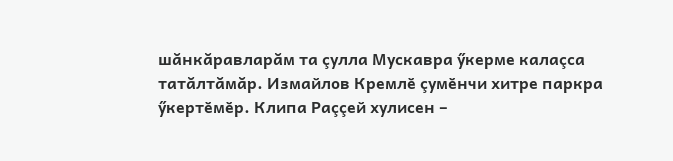шăнкăравларăм та çулла Мускавра ӳкерме калаçса татăлтăмăр. Измайлов Кремлӗ çумӗнчи хитре паркра ӳкертӗмӗр. Клипа Раççей хулисен –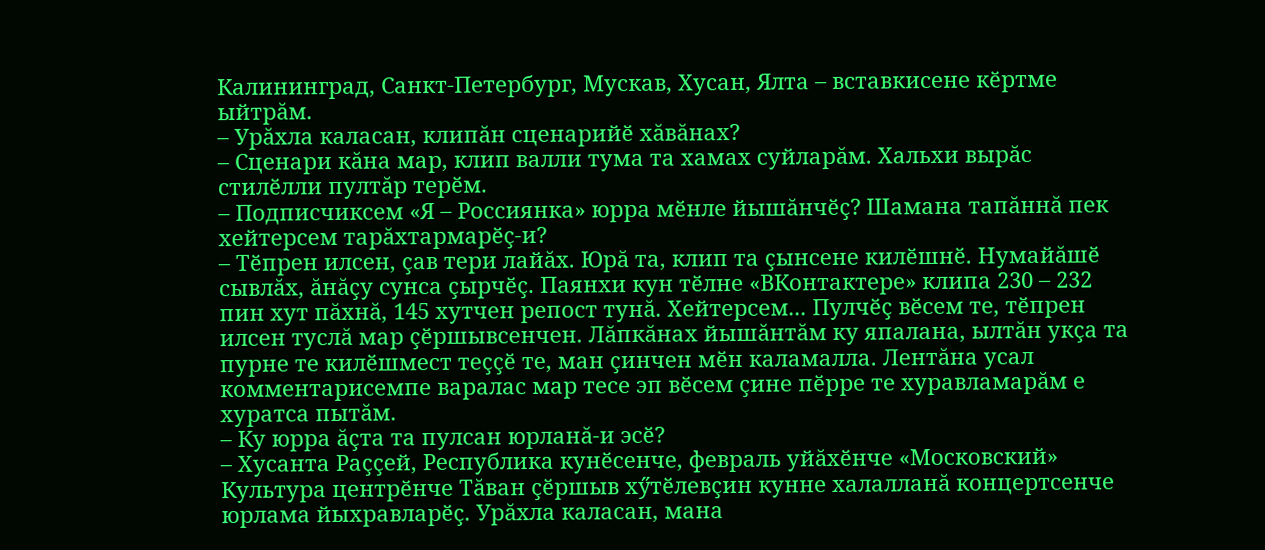Калининград, Санкт-Петербург, Мускав, Хусан, Ялта – вставкисене кӗртме ыйтрăм.
– Урăхла каласан, клипăн сценарийӗ хăвăнах?
– Сценари кăна мар, клип валли тума та хамах суйларăм. Хальхи вырăс стилӗлли пултăр терӗм.
– Подписчиксем «Я – Россиянка» юрра мӗнле йышăнчӗç? Шамана тапăннă пек хейтерсем тарăхтармарӗç-и?
– Тӗпрен илсен, çав тери лайăх. Юрă та, клип та çынсене килӗшнӗ. Нумайăшӗ сывлăх, ăнăçу сунса çырчӗç. Паянхи кун тӗлне «ВКонтактере» клипа 230 – 232 пин хут пăхнă, 145 хутчен репост тунă. Хейтерсем... Пулчӗç вӗсем те, тӗпрен илсен туслă мар çӗршывсенчен. Лăпкăнах йышăнтăм ку япалана, ылтăн укçа та пурне те килӗшмест теççӗ те, ман çинчен мӗн каламалла. Лентăна усал комментарисемпе варалас мар тесе эп вӗсем çине пӗрре те хуравламарăм е хуратса пытăм.
– Ку юрра ăçта та пулсан юрланă-и эсӗ?
– Хусанта Раççей, Республика кунӗсенче, февраль уйăхӗнче «Московский» Культура центрӗнче Тăван çӗршыв хӳтӗлевçин кунне халалланă концертсенче юрлама йыхравларӗç. Урăхла каласан, мана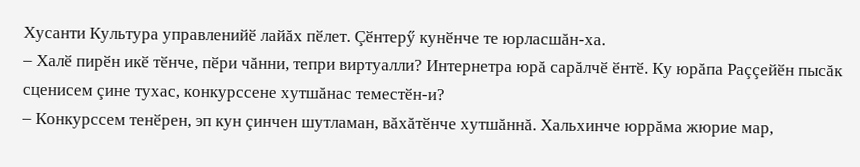Хусанти Культура управленийӗ лайăх пӗлет. Çӗнтерӳ кунӗнче те юрласшăн-ха.
– Халӗ пирӗн икӗ тӗнче, пӗри чăнни, тепри виртуалли? Интернетра юрă сарăлчӗ ӗнтӗ. Ку юрăпа Раççейӗн пысăк сценисем çине тухас, конкурссене хутшăнас теместӗн-и?
– Конкурссем тенӗрен, эп кун çинчен шутламан, вăхăтӗнче хутшăннă. Хальхинче юррăма жюрие мар,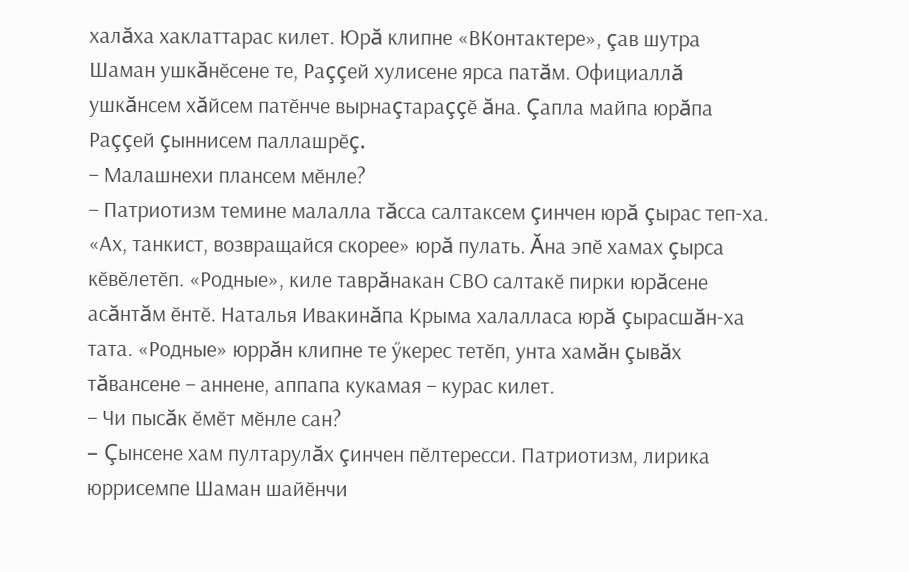халăха хаклаттарас килет. Юрă клипне «ВКонтактере», çав шутра Шаман ушкăнӗсене те, Раççей хулисене ярса патăм. Официаллă ушкăнсем хăйсем патӗнче вырнаçтараççӗ ăна. Çапла майпа юрăпа Раççей çыннисем паллашрӗç.
– Малашнехи плансем мӗнле?
– Патриотизм темине малалла тăсса салтаксем çинчен юрă çырас теп-ха. «Ах, танкист, возвращайся скорее» юрă пулать. Ăна эпӗ хамах çырса кӗвӗлетӗп. «Родные», киле таврăнакан СВО салтакӗ пирки юрăсене асăнтăм ӗнтӗ. Наталья Ивакинăпа Крыма халалласа юрă çырасшăн-ха тата. «Родные» юррăн клипне те ӳкерес тетӗп, унта хамăн çывăх тăвансене – аннене, аппапа кукамая – курас килет.
– Чи пысăк ӗмӗт мӗнле сан?
– Çынсене хам пултарулăх çинчен пӗлтересси. Патриотизм, лирика юррисемпе Шаман шайӗнчи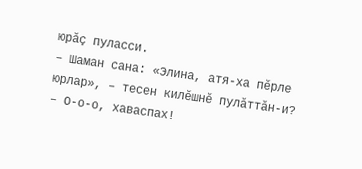юрăç пуласси.
– Шаман сана: «Элина, атя-ха пӗрле юрлар», – тесен килӗшнӗ пулăттăн-и?
– О-о-о, хаваспах!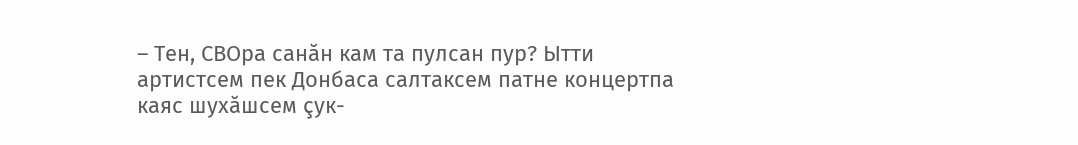– Тен, СВОра санăн кам та пулсан пур? Ытти артистсем пек Донбаса салтаксем патне концертпа каяс шухăшсем çук-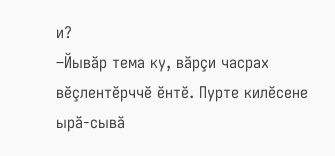и?
–Йывăр тема ку, вăрçи часрах вӗçлентӗрччӗ ӗнтӗ. Пурте килӗсене ырă-сывă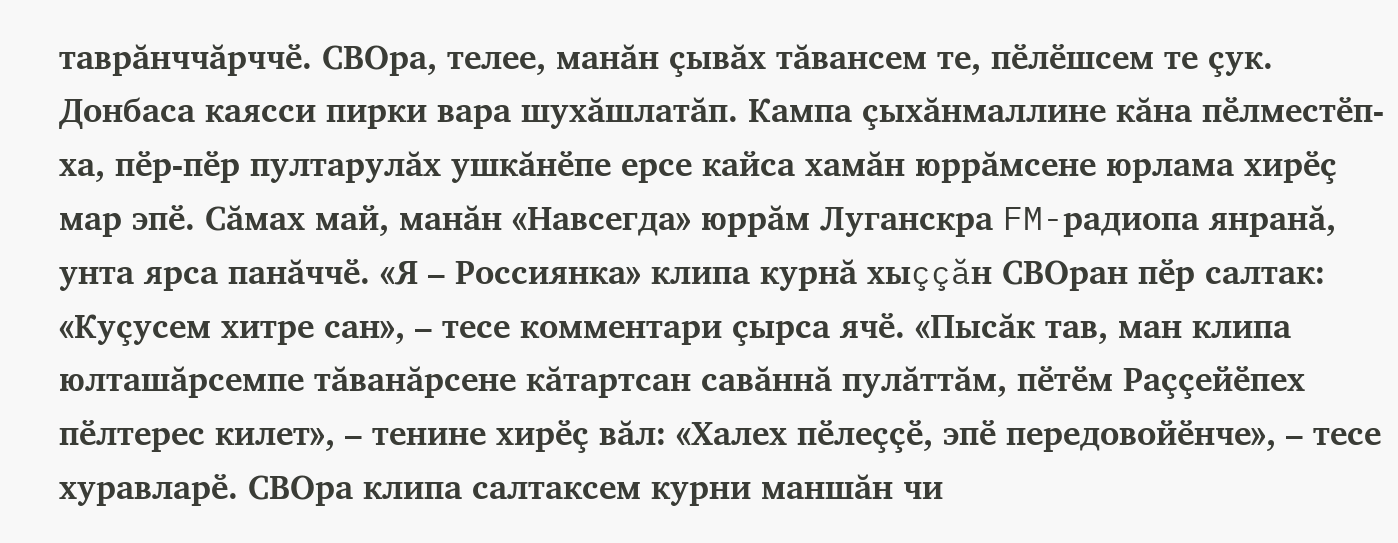таврăнччăрччӗ. СВОра, телее, манăн çывăх тăвансем те, пӗлӗшсем те çук. Донбаса каясси пирки вара шухăшлатăп. Кампа çыхăнмаллине кăна пӗлместӗп-ха, пӗр-пӗр пултарулăх ушкăнӗпе ерсе кайса хамăн юррăмсене юрлама хирӗç мар эпӗ. Сăмах май, манăн «Навсегда» юррăм Луганскра FM-радиопа янранă, унта ярса панăччӗ. «Я – Россиянка» клипа курнă хыççăн СВОран пӗр салтак: «Куçусем хитре сан», – тесе комментари çырса ячӗ. «Пысăк тав, ман клипа юлташăрсемпе тăванăрсене кăтартсан савăннă пулăттăм, пӗтӗм Раççейӗпех пӗлтерес килет», – тенине хирӗç вăл: «Халех пӗлеççӗ, эпӗ передовойӗнче», – тесе хуравларӗ. СВОра клипа салтаксем курни маншăн чи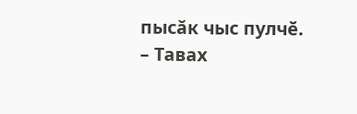пысăк чыс пулчӗ.
– Тавах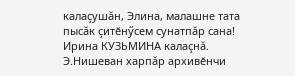калаçушăн, Элина, малашне тата пысăк çитӗнӳсем сунатпăр сана!
Ирина КУЗЬМИНА калаçнă.
Э.Нишеван харпăр архивӗнчи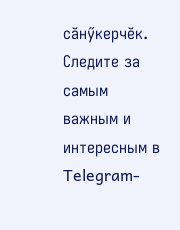сăнӳкерчӗк.
Следите за самым важным и интересным в Telegram-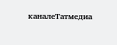каналеТатмедиа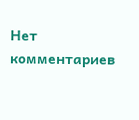Нет комментариев